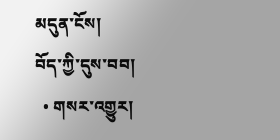མདུན་ངོས།
བོད་ཀྱི་དུས་བབ།
  • གསར་འགྱུར།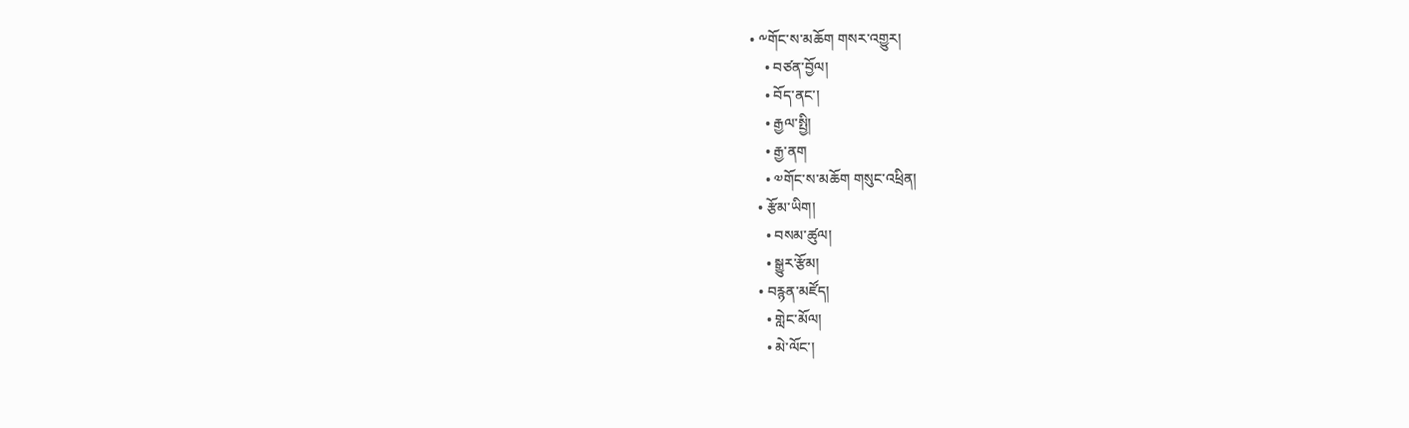• ༸གོང་ས་མཆོག གསར་འགྱུར།
    • བཙན་བྱོལ།
    • བོད་ནང་།
    • རྒྱལ་སྤྱི།
    • རྒྱ་ནག
    • ༧གོང་ས་མཆོག གསུང་འཕྲིན།
  • རྩོམ་ཡིག།
    • བསམ་ཚུལ།
    • སྒྱུར་རྩོམ།
  • བརྙན་མཛོད།
    • གླེང་མོལ།
    • མེ་ལོང་།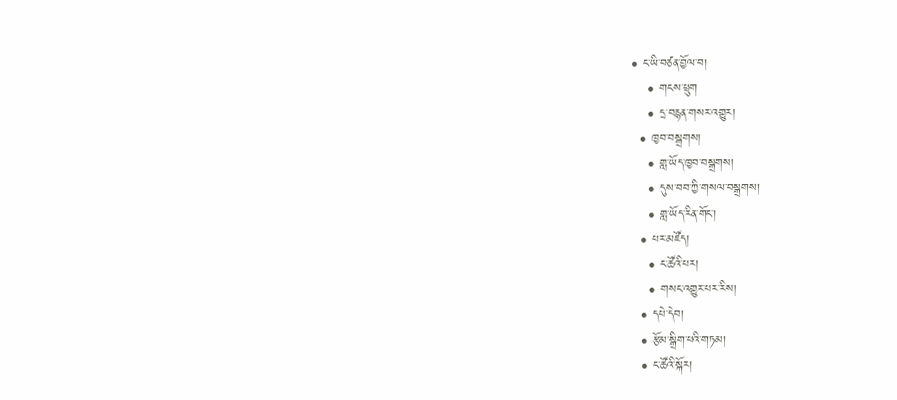• ང་ཡི་བཙན་བྱོལ་བ།
    • གངས་ཕྲུག
    • དྲ་བརྙན་གསར་འགྱུར།
  • ཁྱབ་བསྒྲགས།
    • གླ་ཡོད་ཁྱབ་བསྒྲགས།
    • དུས་བབ་ཀྱི་གསལ་བསྒྲགས།
    • གླ་ཡོད་རིན་གོང་།
  • པར་མཛོད།
    • ང་ཚོའི་པར།
    • གསང་འགྱུར་པར་རིས།
  • དཔེ་དེབ།
  • རྩོམ་སྒྲིག་པའི་གཏམ།
  • ང་ཚོའི་སྐོར།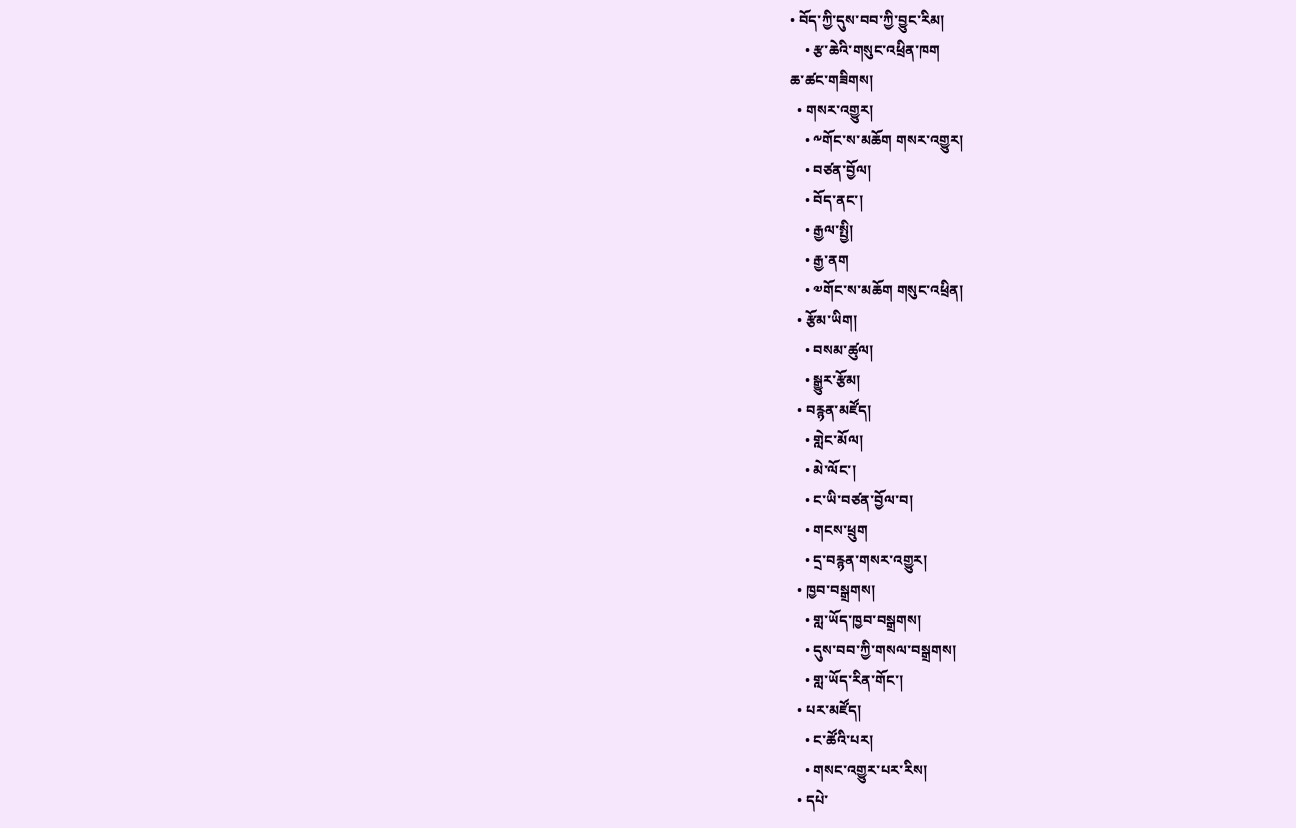• བོད་ཀྱི་དུས་བབ་ཀྱི་བྱུང་རིམ།
    • རྩ་ཆེའི་གསུང་འཕྲིན་ཁག
ཆ་ཚང་གཟིགས།
  • གསར་འགྱུར།
    • ༸གོང་ས་མཆོག གསར་འགྱུར།
    • བཙན་བྱོལ།
    • བོད་ནང་།
    • རྒྱལ་སྤྱི།
    • རྒྱ་ནག
    • ༧གོང་ས་མཆོག གསུང་འཕྲིན།
  • རྩོམ་ཡིག།
    • བསམ་ཚུལ།
    • སྒྱུར་རྩོམ།
  • བརྙན་མཛོད།
    • གླེང་མོལ།
    • མེ་ལོང་།
    • ང་ཡི་བཙན་བྱོལ་བ།
    • གངས་ཕྲུག
    • དྲ་བརྙན་གསར་འགྱུར།
  • ཁྱབ་བསྒྲགས།
    • གླ་ཡོད་ཁྱབ་བསྒྲགས།
    • དུས་བབ་ཀྱི་གསལ་བསྒྲགས།
    • གླ་ཡོད་རིན་གོང་།
  • པར་མཛོད།
    • ང་ཚོའི་པར།
    • གསང་འགྱུར་པར་རིས།
  • དཔེ་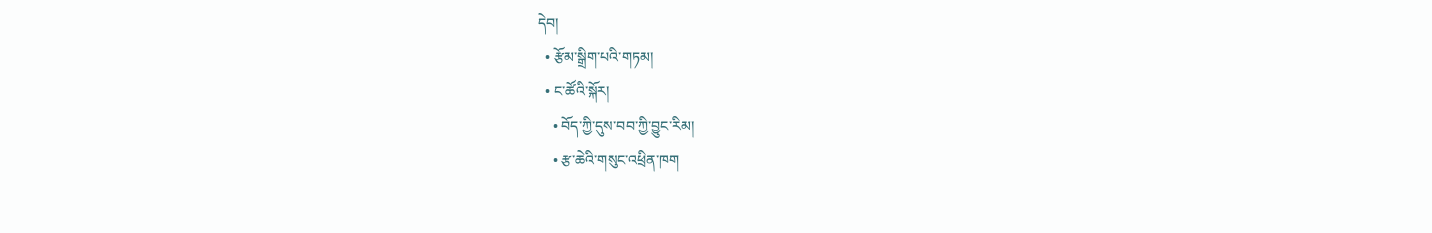དེབ།
  • རྩོམ་སྒྲིག་པའི་གཏམ།
  • ང་ཚོའི་སྐོར།
    • བོད་ཀྱི་དུས་བབ་ཀྱི་བྱུང་རིམ།
    • རྩ་ཆེའི་གསུང་འཕྲིན་ཁག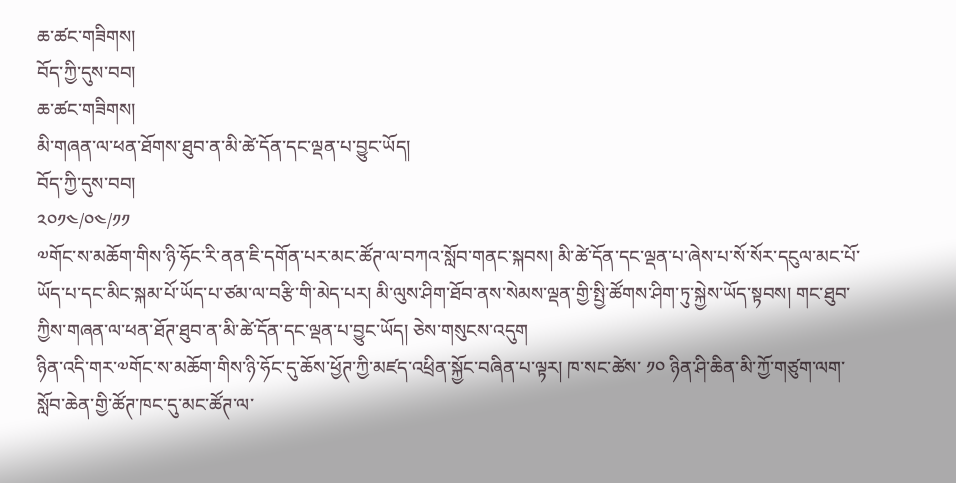ཆ་ཚང་གཟིགས།
བོད་ཀྱི་དུས་བབ།
ཆ་ཚང་གཟིགས།
མི་གཞན་ལ་ཕན་ཐོགས་ཐུབ་ན་མི་ཚེ་དོན་དང་ལྡན་པ་བྱུང་ཡོད།
བོད་ཀྱི་དུས་བབ།
༢༠༡༤/༠༤/༡༡
༧གོང་ས་མཆོག་གིས་ཉི་ཧོང་རི་ནན་ཇི་དགོན་པར་མང་ཚོཊ་ལ་བཀའ་སློབ་གནང་སྐབས། མི་ཚེ་དོན་དང་ལྡན་པ་ཞེས་པ་སོ་སོར་དངུལ་མང་པོ་ཡོད་པ་དང་མིང་སྐམ་པོ་ཡོད་པ་ཙམ་ལ་བརྩི་གི་མེད་པར། མི་ལུས་ཤིག་ཐོབ་ནས་སེམས་ལྡན་གྱི་སྤྱི་ཚོགས་ཤིག་ཏུ་སྐྱེས་ཡོད་སྟབས། གང་ཐུབ་ཀྱིས་གཞན་ལ་ཕན་ཐོཊ་ཐུབ་ན་མི་ཚེ་དོན་དང་ལྡན་པ་བྱུང་ཡོད། ཅེས་གསུངས་འདུག
ཉིན་འདི་གར་༧གོང་ས་མཆོག་གིས་ཉི་ཧོང་དུ་ཆོས་ཕྱོཊ་ཀྱི་མཛད་འཕྲིན་སྐྱོང་བཞིན་པ་ལྟར། ཁ་སང་ཚེས་ ༡༠ ཉིན་ཤི་ཆིན་མི་ཀྱོ་གཙུག་ལག་སློབ་ཆེན་གྱི་ཚོཊ་ཁང་དུ་མང་ཚོཊ་ལ་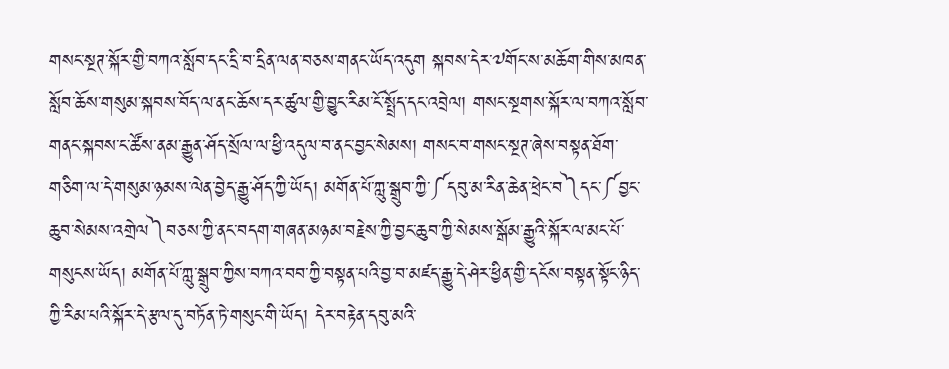གསང་སྔཊ་སྐོར་གྱི་བཀའ་སློབ་དང་དྲི་བ་དྲིན་ལན་བཅས་གནང་ཡོད་འདུག སྐབས་དེར་༧གོང་ས་མཆོག་གིས་མཁན་སློབ་ཆོས་གསུམ་སྐབས་བོད་ལ་ནང་ཆོས་དར་ཚུལ་གྱི་བྱུང་རིམ་ངོ་སྤྲོད་དང་འབྲེལ། གསང་སྔགས་སྐོར་ལ་བཀའ་སློབ་གནང་སྐབས་ང་ཚོས་ནམ་རྒྱུན་ཤོད་སྲོལ་ལ་ཕྱི་འདུལ་བ་ནང་བྱང་སེམས། གསང་བ་གསང་སྔཊ་ཞེས་བསྟན་ཐོག་གཅིག་ལ་དེ་གསུམ་ཉམས་ལེན་བྱེད་རྒྱུ་ཤོད་ཀྱི་ཡོད། མགོན་པོ་ཀླུ་སྒྲུབ་ཀྱི་༼དབུ་མ་རིན་ཆེན་ཕྲེང་བ༽དང་༼བྱང་ཆུབ་སེམས་འགྲེལ༽བཅས་ཀྱི་ནང་བདག་གཞན་མཉམ་བརྗེས་ཀྱི་བྱང་ཆུབ་ཀྱི་སེམས་སྒོམ་རྒྱུའི་སྐོར་ལ་མང་པོ་གསུངས་ཡོད། མགོན་པོ་ཀླུ་སྒྲུབ་ཀྱིས་བཀའ་བབ་ཀྱི་བསྟན་པའི་བྱ་བ་མཛད་རྒྱུ་དེ་ཤེར་ཕྱིན་གྱི་དངོས་བསྟན་སྟོང་ཉིད་ཀྱི་རིམ་པའི་སྐོར་དེ་རྩལ་དུ་བཏོན་ཏེ་གསུང་གི་ཡོད། དེར་བརྟེན་དབུ་མའི་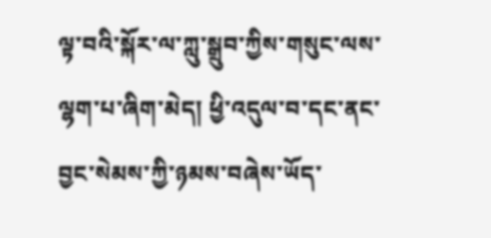ལྟ་བའི་སྐོར་ལ་ཀླུ་སྒྲུབ་ཀྱིས་གསུང་ལས་ལྷག་པ་ཞིག་མེད། ཕྱི་འདུལ་བ་དང་ནང་བྱང་སེམས་ཀྱི་ཉམས་བཞེས་ཡོད་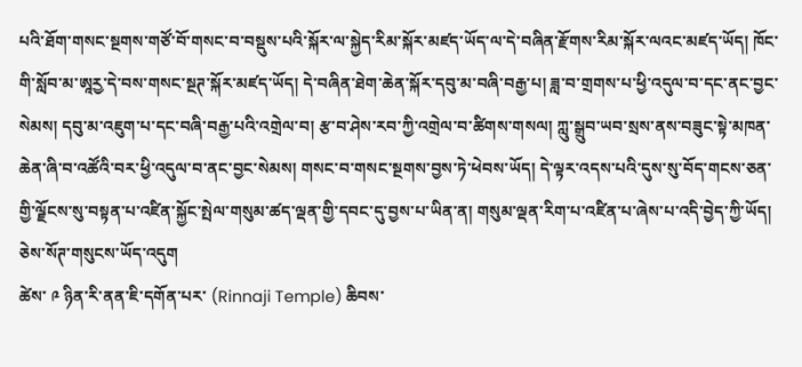པའི་ཐོག་གསང་སྔགས་གཙོ་བོ་གསང་བ་བསྡུས་པའི་སྐོར་ལ་སྐྱེད་རིམ་སྐོར་མཛད་ཡོད་ལ་དེ་བཞིན་རྫོགས་རིམ་སྐོར་ལའང་མཛད་ཡོད། ཁོང་གི་སློབ་མ་ཨཱརྱ་དེ་བས་གསང་སྔཊ་སྐོར་མཛད་ཡོད། དེ་བཞིན་ཐེག་ཆེན་སྐོར་དབུ་མ་བཞི་བརྒྱ་པ། ཟླ་བ་གྲགས་པ་ཕྱི་འདུལ་བ་དང་ནང་བྱང་སེམས། དབུ་མ་འཇུག་པ་དང་བཞི་བརྒྱ་པའི་འགྲེལ་བ། རྩ་བ་ཤེས་རབ་ཀྱི་འགྲེལ་བ་ཚིགས་གསལ། ཀླུ་སྒྲུབ་ཡབ་སྲས་ནས་བཟུང་སྟེ་མཁན་ཆེན་ཞི་བ་འཚོའི་བར་ཕྱི་འདུལ་བ་ནང་བྱང་སེམས། གསང་བ་གསང་སྔགས་བྱས་ཏེ་ཕེབས་ཡོད། དེ་ལྟར་འདས་པའི་དུས་སུ་བོད་གངས་ཅན་གྱི་ལྗོངས་སུ་བསྟན་པ་འཛིན་སྐྱོང་སྤེལ་གསུམ་ཚད་ལྡན་གྱི་དབང་དུ་བྱས་པ་ཡིན་ན། གསུམ་ལྡན་རིག་པ་འཛིན་པ་ཞེས་པ་འདི་བྱེད་ཀྱི་ཡོད། ཅེས་སོཊ་གསུངས་ཡོད་འདུག
ཚེས་ ༩ ཉིན་རི་ནན་ཇི་དགོན་པར་ (Rinnaji Temple) ཆིབས་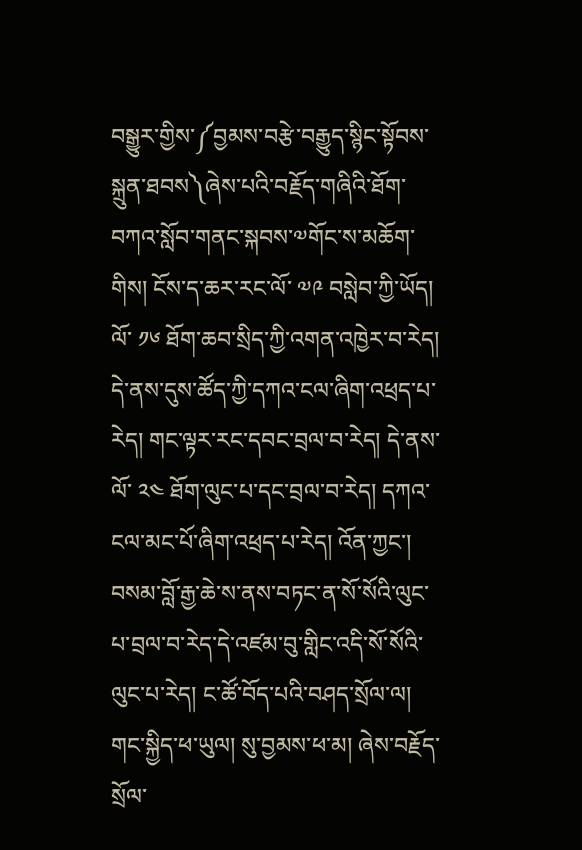བསྒྱུར་གྱིས་༼བྱམས་བརྩེ་བརྒྱུད་སྙིང་སྟོབས་སྐྲུན་ཐབས༽ཞེས་པའི་བརྗོད་གཞིའི་ཐོག་བཀའ་སློབ་གནང་སྐབས་༧གོང་ས་མཆོག་གིས། ངོས་ད་ཆར་རང་ལོ་ ༧༩ བསླེབ་ཀྱི་ཡོད། ལོ་ ༡༦ ཐོག་ཆབ་སྲིད་ཀྱི་འགན་འཁྱེར་བ་རེད། དེ་ནས་དུས་ཚོད་ཀྱི་དཀའ་ངལ་ཞིག་འཕྲད་པ་རེད། གང་ལྟར་རང་དབང་བྲལ་བ་རེད། དེ་ནས་ལོ་ ༢༤ ཐོག་ལུང་པ་དང་བྲལ་བ་རེད། དཀའ་ངལ་མང་པོ་ཞིག་འཕྲད་པ་རེད། འོན་ཀྱང་། བསམ་བློ་རྒྱ་ཆེ་ས་ནས་བཏང་ན་སོ་སོའི་ལུང་པ་བྲལ་བ་རེད་དེ་འཛམ་བུ་གླིང་འདི་སོ་སོའི་ལུང་པ་རེད། ང་ཚོ་བོད་པའི་བཤད་སྲོལ་ལ། གང་སྐྱིད་ཕ་ཡུལ། སུ་བྱམས་ཕ་མ། ཞེས་བརྗོད་སྲོལ་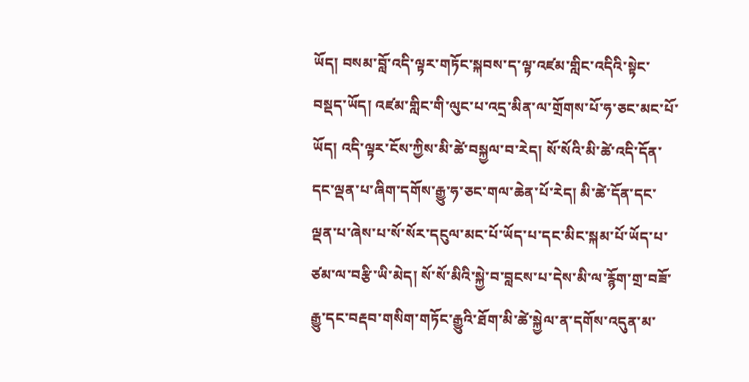ཡོད། བསམ་བློ་འདི་ལྟར་གཏོང་སྐབས་ད་ལྟ་འཛམ་གླིང་འདིའི་སྟེང་བསྡད་ཡོད། འཛམ་གླིང་གི་ལུང་པ་འདྲ་མིན་ལ་གྲོགས་པོ་ཧ་ཅང་མང་པོ་ཡོད། འདི་ལྟར་ངོས་ཀྱིས་མི་ཚེ་བསྐྱལ་བ་རེད། སོ་སོའི་མི་ཚེ་འདི་དོན་དང་ལྡན་པ་ཞིག་དགོས་རྒྱུ་ཧ་ཅང་གལ་ཆེན་པོ་རེད། མི་ཚེ་དོན་དང་ལྡན་པ་ཞེས་པ་སོ་སོར་དངུལ་མང་པོ་ཡོད་པ་དང་མིང་སྐམ་པོ་ཡོད་པ་ཙམ་ལ་བརྩི་ཡི་མེད། སོ་སོ་མིའི་སྐྱེ་བ་བླངས་པ་དེས་མི་ལ་རྙོག་གྲ་བཟོ་རྒྱུ་དང་བརྡབ་གསིག་གཏོང་རྒྱུའི་ཐོག་མི་ཚེ་སྐྱེལ་ན་དགོས་འདུན་མ་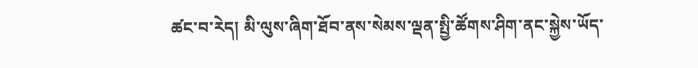ཚང་བ་རེད། མི་ལུས་ཞིག་ཐོབ་ནས་སེམས་ལྡན་སྤྱི་ཚོགས་ཤིག་ནང་སྐྱེས་ཡོད་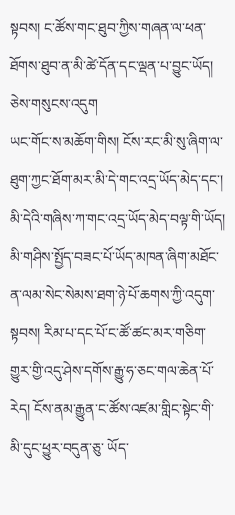སྟབས། ང་ཚོས་གང་ཐུབ་ཀྱིས་གཞན་ལ་ཕན་ཐོགས་ཐུབ་ན་མི་ཚེ་དོན་དང་ལྡན་པ་བྱུང་ཡོད། ཅེས་གསུངས་འདུག
ཡང་གོང་ས་མཆོག་གིས། ངོས་རང་མི་སུ་ཞིག་ལ་ཐུག་ཀྱང་ཐོག་མར་མི་དེ་གང་འདྲ་ཡོད་མེད་དང་། མི་དེའི་གཞིས་ཀ་གང་འདྲ་ཡོད་མེད་བལྟ་གི་ཡོད། མི་གཤིས་སྤྱོད་བཟང་པོ་ཡོད་མཁན་ཞིག་མཐོང་ན་ལམ་སེང་སེམས་ཐག་ཉེ་པོ་ཆགས་ཀྱི་འདུག་སྟབས། རིམ་པ་དང་པོ་ང་ཚོ་ཚང་མར་གཅིག་གྱུར་གྱི་འདུ་ཤེས་དགོས་རྒྱུ་ཧ་ཅང་གལ་ཆེན་པོ་རེད། ངོས་ནམ་རྒྱུན་ང་ཚོས་འཛམ་གླིང་སྟེང་གི་མི་དུང་ཕྱུར་བདུན་ཅུ་ ཡོད་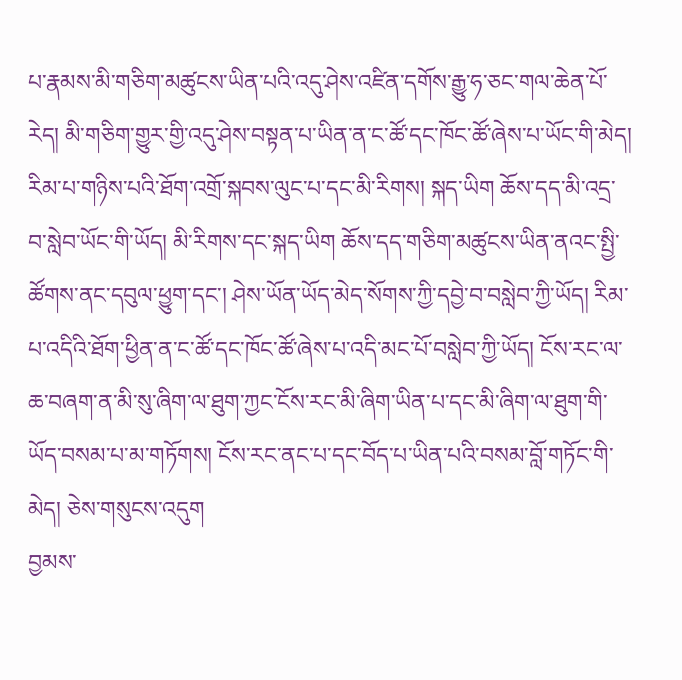པ་རྣམས་མི་གཅིག་མཚུངས་ཡིན་པའི་འདུ་ཤེས་འཛིན་དགོས་རྒྱུ་ཧ་ཅང་གལ་ཆེན་པོ་རེད། མི་གཅིག་གྱུར་གྱི་འདུ་ཤེས་བསྟན་པ་ཡིན་ན་ང་ཚོ་དང་ཁོང་ཚོ་ཞེས་པ་ཡོང་གི་མེད། རིམ་པ་གཉིས་པའི་ཐོག་འགྲོ་སྐབས་ལུང་པ་དང་མི་རིགས། སྐད་ཡིག ཆོས་དད་མི་འདྲ་བ་སླེབ་ཡོང་གི་ཡོད། མི་རིགས་དང་སྐད་ཡིག ཆོས་དད་གཅིག་མཚུངས་ཡིན་ནའང་སྤྱི་ཚོགས་ནང་དབུལ་ཕྱུག་དང་། ཤེས་ཡོན་ཡོད་མེད་སོགས་ཀྱི་དབྱེ་བ་བསླེབ་ཀྱི་ཡོད། རིམ་པ་འདིའི་ཐོག་ཕྱིན་ན་ང་ཚོ་དང་ཁོང་ཚོ་ཞེས་པ་འདི་མང་པོ་བསླེབ་ཀྱི་ཡོད། ངོས་རང་ལ་ཆ་བཞག་ན་མི་སུ་ཞིག་ལ་ཐུག་ཀྱང་ངོས་རང་མི་ཞིག་ཡིན་པ་དང་མི་ཞིག་ལ་ཐུག་གི་ཡོད་བསམ་པ་མ་གཏོགས། ངོས་རང་ནང་པ་དང་བོད་པ་ཡིན་པའི་བསམ་བློ་གཏོང་གི་མེད། ཅེས་གསུངས་འདུག
བྱམས་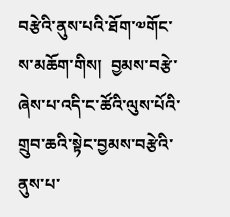བརྩེའི་ནུས་པའི་ཐོག་༧གོང་ས་མཆོག་གིས།  བྱམས་བརྩེ་ཞེས་པ་འདི་ང་ཚོའི་ལུས་པོའི་གྲུབ་ཆའི་སྟེང་བྱམས་བརྩེའི་ནུས་པ་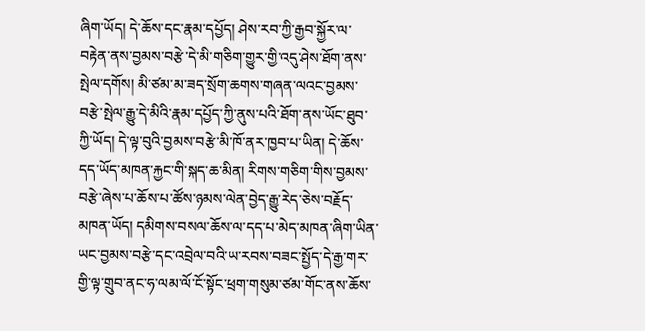ཞིག་ཡོད། དེ་ཆོས་དང་རྣམ་དཔྱོད། ཤེས་རབ་ཀྱི་རྒྱབ་སྐྱོར་ལ་བརྟེན་ནས་བྱམས་བརྩེ་དེ་མི་གཅིག་གྱུར་གྱི་འདུ་ཤེས་ཐོག་ནས་སྤེལ་དགོས། མི་ཙམ་མ་ཟད་སྲོག་ཆགས་གཞན་ལའང་བྱམས་བརྩེ་སྤེལ་རྒྱུ་དེ་མིའི་རྣམ་དཔྱོད་ཀྱི་ནུས་པའི་ཐོག་ནས་ཡོང་ཐུབ་ཀྱི་ཡོད། དེ་ལྟ་བུའི་བྱམས་བརྩེ་མི་ཁོ་ནར་ཁྱབ་པ་ཡིན། དེ་ཆོས་དད་ཡོད་མཁན་རྐྱང་གི་སྐད་ཆ་མིན། རིགས་གཅིག་གིས་བྱམས་བརྩེ་ཞེས་པ་ཆོས་པ་ཚོས་ཉམས་ལེན་བྱེད་རྒྱུ་རེད་ཅེས་བརྗོད་མཁན་ཡོད། དམིགས་བསལ་ཆོས་ལ་དད་པ་མེད་མཁན་ཞིག་ཡིན་ཡང་བྱམས་བརྩེ་དང་འབྲེལ་བའི་ཡ་རབས་བཟང་སྤྱོད་དེ་རྒྱ་གར་གྱི་ལྟ་གྲུབ་ནང་ཧ་ལམ་ལོ་ངོ་སྟོང་ཕྲག་གསུམ་ཙམ་གོང་ནས་ཆོས་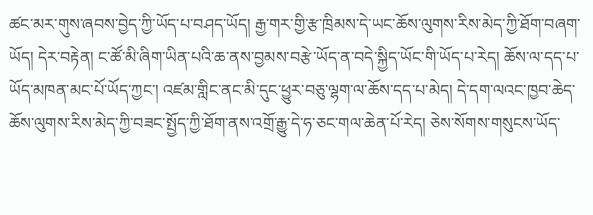ཚང་མར་གུས་ཞབས་བྱེད་ཀྱི་ཡོད་པ་བཤད་ཡོད། རྒྱ་གར་གྱི་རྩ་ཁྲིམས་དེ་ཡང་ཆོས་ལུགས་རིས་མེད་ཀྱི་ཐོག་བཞག་ཡོད། དེར་བརྟེན། ང་ཚོ་མི་ཞིག་ཡིན་པའི་ཆ་ནས་བྱམས་བརྩེ་ཡོད་ན་བདེ་སྐྱིད་ཡོང་གི་ཡོད་པ་རེད། ཆོས་ལ་དད་པ་ཡོད་མཁན་མང་པོ་ཡོད་ཀྱང་། འཛམ་གླིང་ནང་མི་དུང་ཕྱུར་བཅུ་ལྷག་ལ་ཆོས་དད་པ་མེད། དེ་དག་ལའང་ཁྱབ་ཆེད་ཆོས་ལུགས་རིས་མེད་ཀྱི་བཟང་སྤྱོད་ཀྱི་ཐོག་ནས་འགྲོ་རྒྱུ་དེ་ཧ་ཅང་གལ་ཆེན་པོ་རེད། ཅེས་སོགས་གསུངས་ཡོད་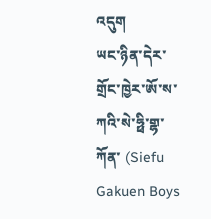འདུག
ཡང་ཉིན་དེར་གྲོང་ཁྱེར་ཨོ་ས་ཀའི་སེ་ཧྥི་གྷ་ཀོན་ (Siefu Gakuen Boys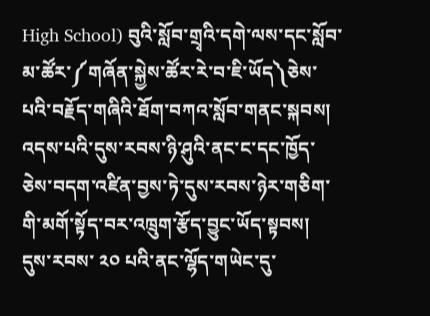High School) བུའི་སློབ་གྲྭའི་དགེ་ལས་དང་སློབ་མ་ཚོར་༼གཞོན་སྐྱེས་ཚོར་རེ་བ་ཇི་ཡོད༽ཅེས་པའི་བརྗོད་གཞིའི་ཐོག་བཀའ་སློབ་གནང་སྐབས། འདས་པའི་དུས་རབས་ཉི་ཤུའི་ནང་ང་དང་ཁྱོད་ཅེས་བདག་འཛིན་བྱས་ཏེ་དུས་རབས་ཉེར་གཅིག་གི་མགོ་སྟོད་བར་འཁྲུག་རྩོད་བྱུང་ཡོད་སྟབས། དུས་རབས་ ༢༠ པའི་ནང་ལྷོད་གཡེང་དུ་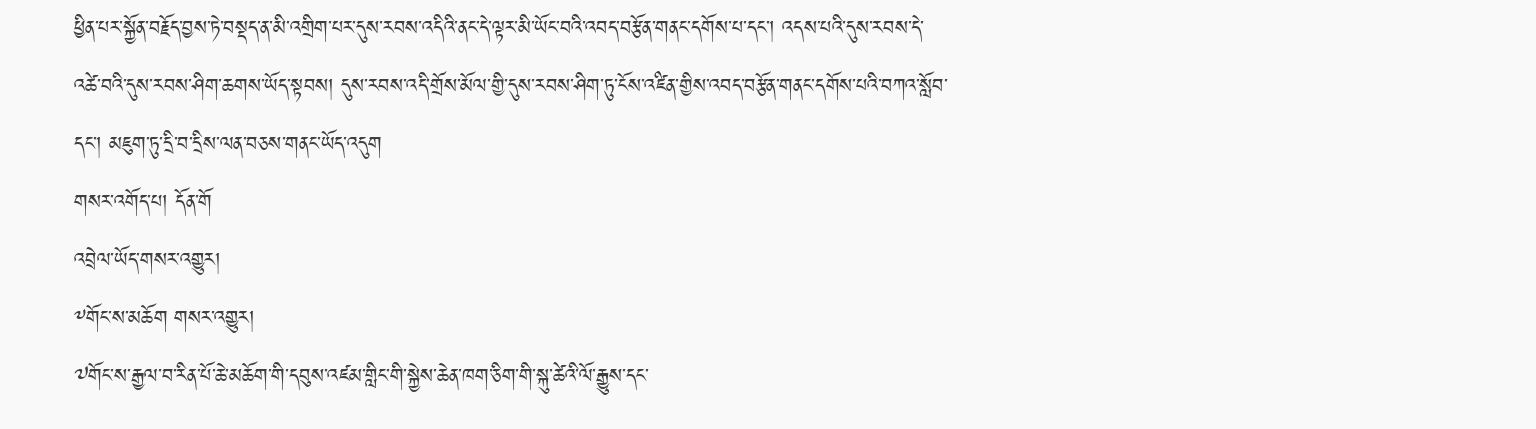ཕྱིན་པར་སྐྱོན་བརྗོད་བྱས་ཏེ་བསྡད་ན་མི་འགྲིག་པར་དུས་རབས་འདིའི་ནང་དེ་ལྟར་མི་ཡོང་བའི་འབད་བརྩོན་གནང་དགོས་པ་དང་། འདས་པའི་དུས་རབས་དེ་འཚེ་བའི་དུས་རབས་ཤིག་ཆགས་ཡོད་སྟབས། དུས་རབས་འདི་གྲོས་མོལ་གྱི་དུས་རབས་ཤིག་ཏུ་ངོས་འཛིན་གྱིས་འབད་བརྩོན་གནང་དགོས་པའི་བཀའ་སློབ་དང་། མཇུག་ཏུ་དྲི་བ་དྲིས་ལན་བཅས་གནང་ཡོད་འདུག
གསར་འགོད་པ། དོན་གོ
འབྲེལ་ཡོད་གསར་འགྱུར།
༸གོང་ས་མཆོག གསར་འགྱུར།
༧གོང་ས་རྒྱལ་བ་རིན་པོ་ཆེ་མཆོག་གི་དབུས་འཛམ་གླིང་གི་སྐྱེས་ཆེན་ཁག་ཅིག་གི་སྐུ་ཚེའི་ལོ་རྒྱུས་དང་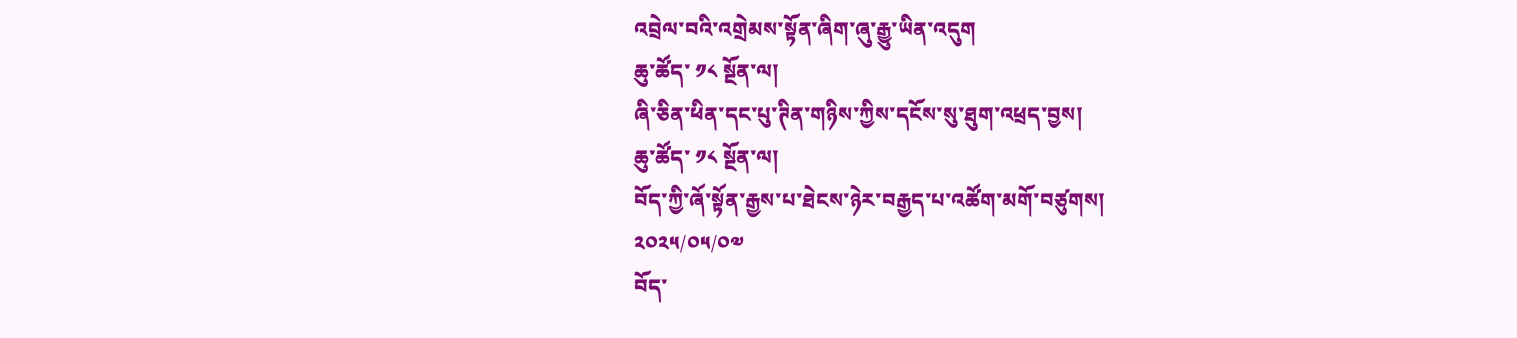འབྲེལ་བའི་འགྲེམས་སྟོན་ཞིག་ཞུ་རྒྱུ་ཡིན་འདུག
ཆུ་ཚོད་ ༡༨ སྔོན་ལ།
ཞི་ཅིན་ཕིན་དང་པུ་ཊིན་གཉིས་ཀྱིས་དངོས་སུ་ཐུག་འཕྲད་བྱས།
ཆུ་ཚོད་ ༡༨ སྔོན་ལ།
བོད་ཀྱི་ཞོ་སྟོན་རྒྱས་པ་ཐེངས་ཉེར་བརྒྱད་པ་འཚོག་མགོ་བཙུགས།
༢༠༢༥/༠༥/༠༧
བོད་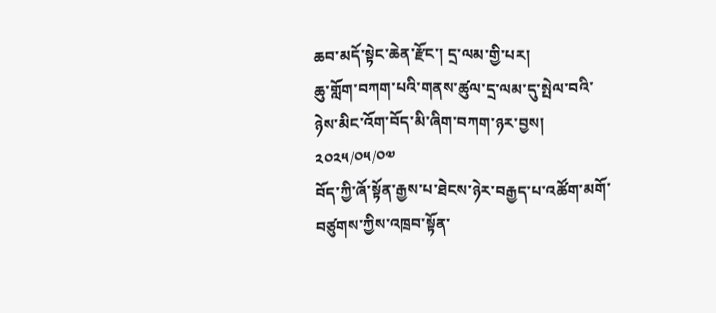ཆབ་མདོ་སྟེང་ཆེན་རྫོང་། དྲ་ལམ་གྱི་པར།
ཆུ་གློག་བཀག་པའི་གནས་ཚུལ་དྲ་ལམ་དུ་སྤེལ་བའི་ཉེས་མིང་འོག་བོད་མི་ཞིག་བཀག་ཉར་བྱས།
༢༠༢༥/༠༥/༠༧
བོད་ཀྱི་ཞོ་སྟོན་རྒྱས་པ་ཐེངས་ཉེར་བརྒྱད་པ་འཚོག་མགོ་བཙུགས་ཀྱིས་འཁྲབ་སྟོན་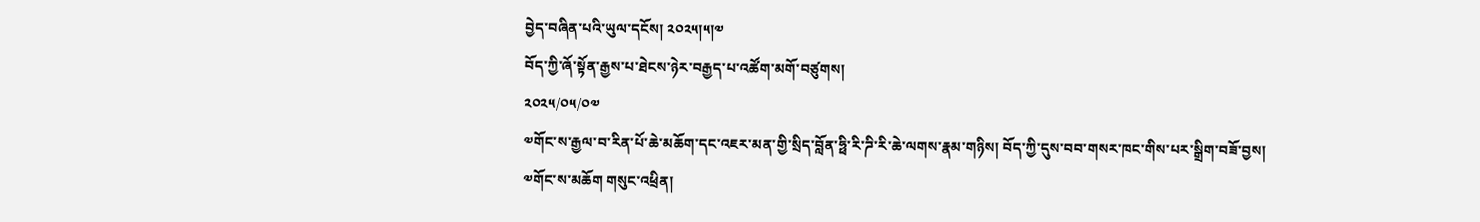བྱེད་བཞིན་པའི་ཡུལ་དངོས། ༢༠༢༥།༥།༧
བོད་ཀྱི་ཞོ་སྟོན་རྒྱས་པ་ཐེངས་ཉེར་བརྒྱད་པ་འཚོག་མགོ་བཙུགས།
༢༠༢༥/༠༥/༠༧
༧གོང་ས་རྒྱལ་བ་རིན་པོ་ཆེ་མཆོག་དང་འཇར་མན་གྱི་སྲིད་བློན་ཧྥི་རི་ཌི་རི་ཆེ་ལགས་རྣམ་གཉིས། བོད་ཀྱི་དུས་བབ་གསར་ཁང་གིས་པར་སྒྲིག་བཟོ་བྱས།
༧གོང་ས་མཆོག གསུང་འཕྲིན།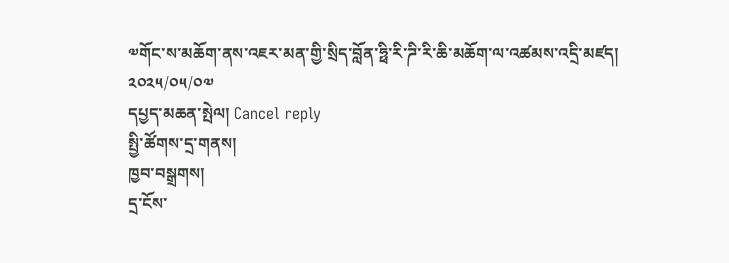༧གོང་ས་མཆོག་ནས་འཇར་མན་གྱི་སྲིད་བློན་ཧྥི་རི་ཌི་རི་ཆི་མཆོག་ལ་འཚམས་འདྲི་མཛད།
༢༠༢༥/༠༥/༠༧
དཔྱད་མཆན་སྤེལ། Cancel reply
སྤྱི་ཚོགས་དྲ་གནས།
ཁྱབ་བསྒྲགས།
དྲ་ངོས་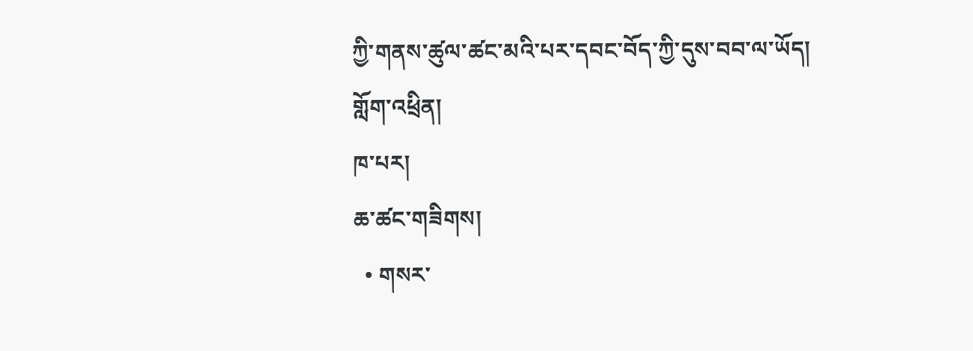ཀྱི་གནས་ཚུལ་ཚང་མའི་པར་དབང་བོད་ཀྱི་དུས་བབ་ལ་ཡོད།
གློག་འཕྲིན།
ཁ་པར།
ཆ་ཚང་གཟིགས།
  • གསར་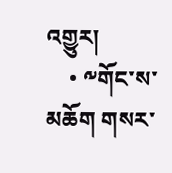འགྱུར།
    • ༸གོང་ས་མཆོག གསར་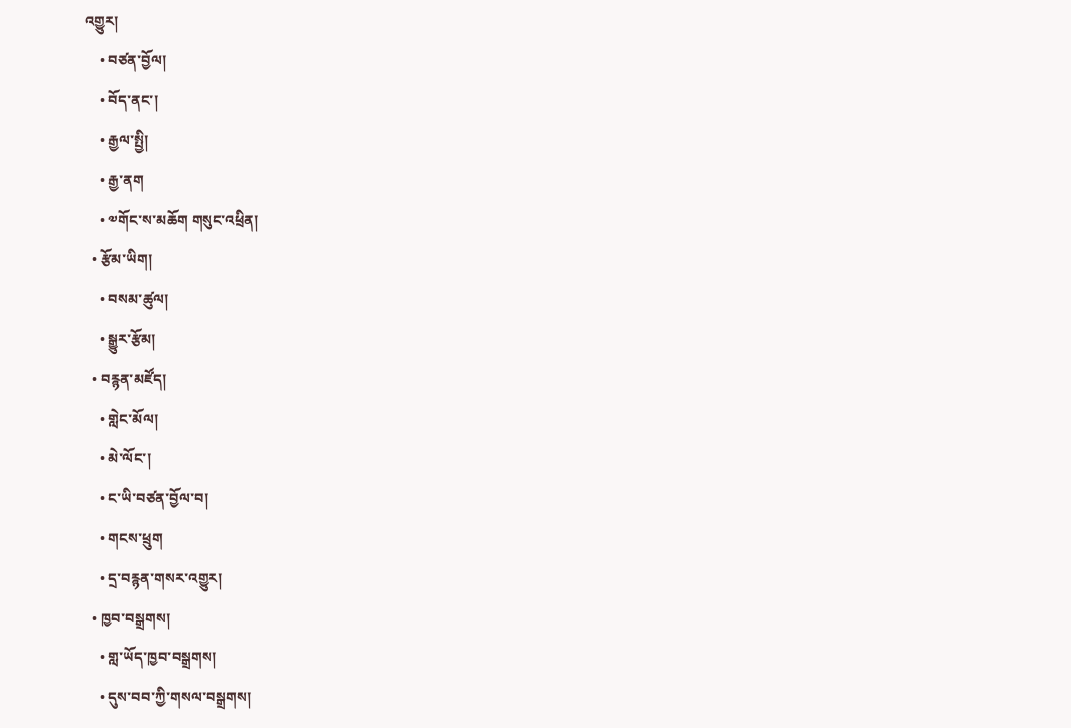འགྱུར།
    • བཙན་བྱོལ།
    • བོད་ནང་།
    • རྒྱལ་སྤྱི།
    • རྒྱ་ནག
    • ༧གོང་ས་མཆོག གསུང་འཕྲིན།
  • རྩོམ་ཡིག།
    • བསམ་ཚུལ།
    • སྒྱུར་རྩོམ།
  • བརྙན་མཛོད།
    • གླེང་མོལ།
    • མེ་ལོང་།
    • ང་ཡི་བཙན་བྱོལ་བ།
    • གངས་ཕྲུག
    • དྲ་བརྙན་གསར་འགྱུར།
  • ཁྱབ་བསྒྲགས།
    • གླ་ཡོད་ཁྱབ་བསྒྲགས།
    • དུས་བབ་ཀྱི་གསལ་བསྒྲགས།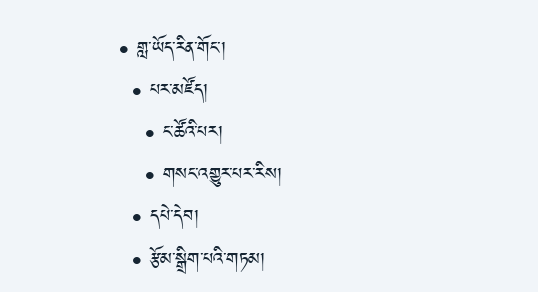• གླ་ཡོད་རིན་གོང་།
  • པར་མཛོད།
    • ང་ཚོའི་པར།
    • གསང་འགྱུར་པར་རིས།
  • དཔེ་དེབ།
  • རྩོམ་སྒྲིག་པའི་གཏམ།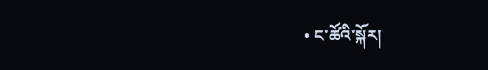• ང་ཚོའི་སྐོར།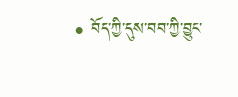• བོད་ཀྱི་དུས་བབ་ཀྱི་བྱུང་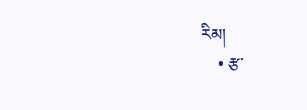རིམ།
    • རྩ་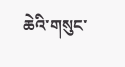ཆེའི་གསུང་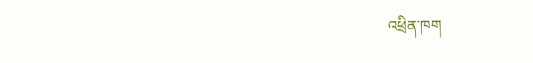འཕྲིན་ཁག